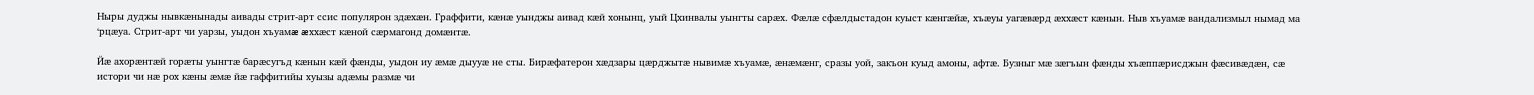Ныры дуджы нывкæнынады аивады стрит-арт ссис популярон здæхæн. Граффити, кæнæ уынджы аивад кæй хонынц, уый Цхинвалы уынгты сарæх. Фæлæ сфæлдыстадон куыст кæнгæйæ, хъæуы уагæвæрд æххæст кæнын. Ныв хъуамæ вандализмыл нымад ма ‘рцæуа. Стрит-арт чи уарзы, уыдон хъуамæ æххæст кæной сæрмагонд домæнтæ.

Йæ ахорæнтæй горæты уынгтæ барæсугъд кæнын кæй фæнды, уыдон иу æмæ дыууæ не сты. Бирæфатерон хæдзары цæрджытæ нывимæ хъуамæ, æнæмæнг, сразы уой, закъон куыд амоны, афтæ. Бузныг мæ зæгъын фæнды хъæппæрисджын фæсивæдæн, сæ истори чи нæ рох кæны æмæ йæ гаффитийы хуызы адæмы размæ чи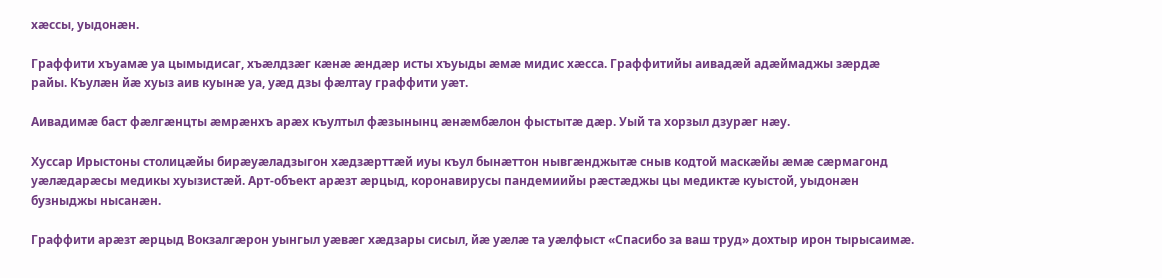хæссы, уыдонæн.

Граффити хъуамæ уа цымыдисаг, хъæлдзæг кæнæ æндæр исты хъуыды æмæ мидис хæсса. Граффитийы аивадæй адæймаджы зæрдæ райы. Къулæн йæ хуыз аив куынæ уа, уæд дзы фæлтау граффити уæт.

Аивадимæ баст фæлгæнцты æмрæнхъ арæх къултыл фæзынынц æнæмбæлон фыстытæ дæр. Уый та хорзыл дзурæг нæу.

Хуссар Ирыстоны столицӕйы бирӕуӕладзыгон хӕдзӕрттӕй иуы къул бынӕттон нывгӕнджытӕ сныв кодтой маскӕйы ӕмӕ сӕрмагонд уӕлӕдарӕсы медикы хуызистӕй. Арт-объект арӕзт æрцыд, коронавирусы пандемиийы рӕстӕджы цы медиктӕ куыстой, уыдонӕн бузныджы нысанӕн.

Граффити арӕзт æрцыд Вокзалгӕрон уынгыл уӕвӕг хӕдзары сисыл, йӕ уӕлӕ та уӕлфыст «Спасибо за ваш труд» дохтыр ирон тырысаимӕ.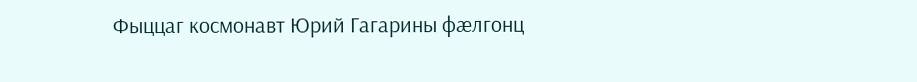Фыццаг космонавт Юрий Гагарины фæлгонц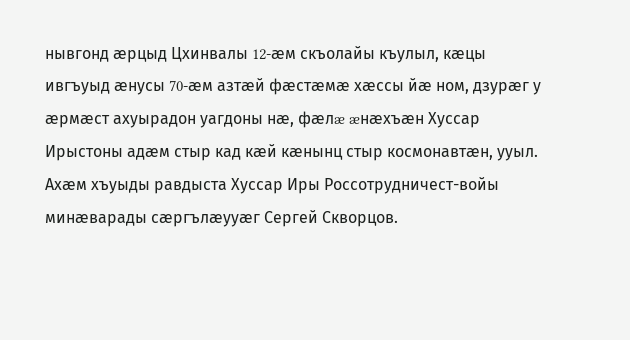нывгонд æрцыд Цхинвалы 12-æм скъолайы къулыл, кæцы ивгъуыд æнусы 70-æм азтæй фæстæмæ хæссы йæ ном, дзурæг у æрмæст ахуырадон уагдоны нæ, фæлæ æнæхъæн Хуссар Ирыстоны адæм стыр кад кæй кæнынц стыр космонавтæн, ууыл. Ахæм хъуыды равдыста Хуссар Иры Россотрудничест-войы минæварады сæргълæууæг Сергей Скворцов.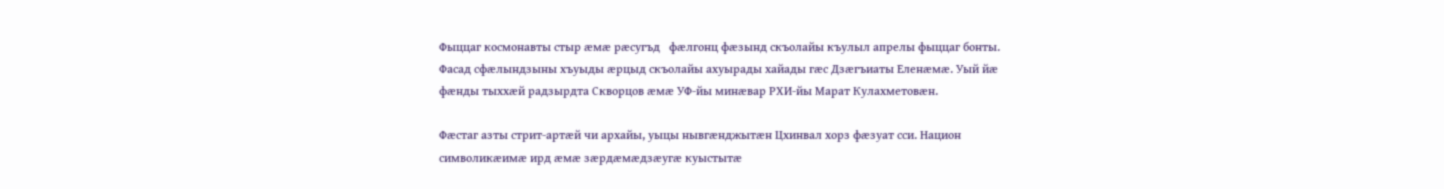Фыццаг космонавты стыр æмæ рæсугъд   фæлгонц фæзынд скъолайы къулыл апрелы фыццаг бонты. Фасад сфæлындзыны хъуыды æрцыд скъолайы ахуырады хайады гæс Дзæгъиаты Еленæмæ. Уый йæ фæнды тыххæй радзырдта Скворцов æмæ УФ-йы минæвар РХИ-йы Марат Кулахметовæн.

Фæстаг азты стрит-артæй чи архайы, уыцы нывгæнджытæн Цхинвал хорз фæзуат сси. Национ символикæимæ ирд æмæ зæрдæмæдзæугæ куыстытæ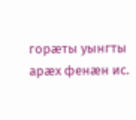горæты уынгты арæх фенæн ис.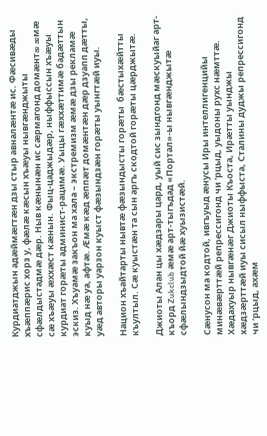Курдиатджын адæймæгтæн дзы стыр авналæнтæ ис. Фæсивæды хъæппæрис хорз у, фæлæ кæсын хъæуы нывгæнджыты сфæлдыстадмæ дæр. Ныв кæнынæн ис сæрмагонд домæнтæ æмæ сæ хъæуы æххæст кæнын. Фыц-цаджыдæр, ныффыссын хъæуы курдиат горæты админист-рацимæ. Уыцы гæххæттимæ бадæттын эскиз. Хъуамæ закъон ма хала – экстремизм æмæ дзы рекламæ куыд нæ уа, афтæ. Æмæ кæд æппæт домæнтæн дæр дзуапп дæтты, уæд авторы уарзон куыст фæзындзæн горæты уынгтæй иуы.

Национ хъайтарты нывтæ фæзындысты горæты  бæстыхæйтты къултыл. Сæ куыстæн та сын аргъ скодтой горæты цæрджытæ.

Джиоты Алан цы хæдзары цард, уый сис зындгонд мæскуыйаг арт-къорд Zukclub ӕмӕ арт-тыгъдад «Портал»-ы нывгӕнджытӕ сфæлындзыдтой йæ хуызистæй.

Сӕнусон ма кодтой, ивгъуыд ӕнусы Иры интеллигенцийы минӕвӕрттӕй репрессигонд чи ‘рцыд, уыдоны рухс нӕмттӕ. Хӕдахуыр нывгӕнӕг Джиоты Къоста, Ирӕтты уынджы хӕдзӕрттӕй иуы сисыл ныффыста, Сталины дуджы репрессигонд чи ‘рцыд, ахӕм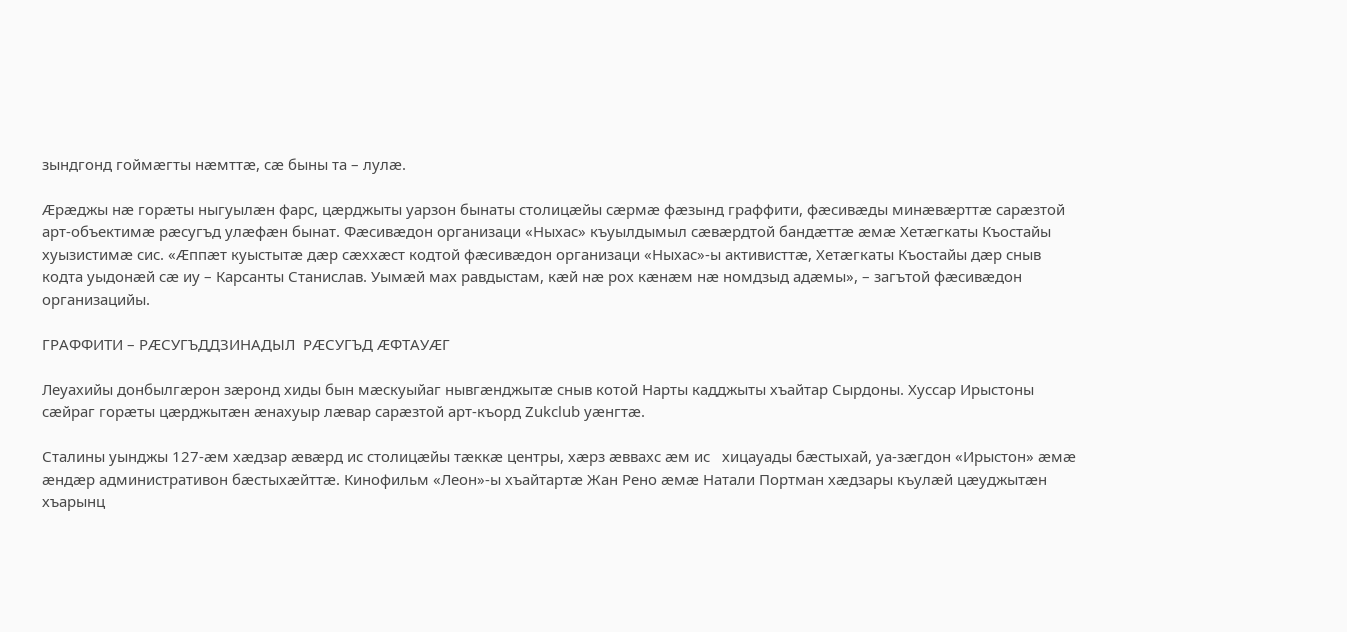зындгонд гоймӕгты нӕмттӕ, сӕ быны та – лулӕ.

Æрæджы нæ горæты ныгуылӕн фарс, цæрджыты уарзон бынаты столицӕйы сӕрмӕ фӕзынд граффити, фӕсивӕды минӕвӕрттӕ сарӕзтой арт-объектимӕ рӕсугъд улӕфӕн бынат. Фӕсивӕдон организаци «Ныхас» къуылдымыл сӕвӕрдтой бандӕттӕ ӕмӕ Хетӕгкаты Къостайы хуызистимӕ сис. «Ӕппӕт куыстытӕ дӕр сӕххӕст кодтой фӕсивӕдон организаци «Ныхас»-ы активисттӕ, Хетӕгкаты Къостайы дӕр сныв кодта уыдонӕй сӕ иу – Карсанты Станислав. Уымӕй мах равдыстам, кӕй нӕ рох кӕнӕм нӕ номдзыд адӕмы», – загътой фӕсивӕдон организацийы.

ГРАФФИТИ – РÆСУГЪДДЗИНАДЫЛ  РÆСУГЪД ÆФТАУÆГ

Леуахийы донбылгæрон зæронд хиды бын мæскуыйаг нывгæнджытæ сныв котой Нарты кадджыты хъайтар Сырдоны. Хуссар Ирыстоны сæйраг горæты цæрджытæн æнахуыр лæвар сарæзтой арт-къорд Zukclub уæнгтæ.

Сталины уынджы 127-æм хӕдзар ӕвӕрд ис столицӕйы тӕккӕ центры, хӕрз ӕввахс ӕм ис   хицауады бӕстыхай, уа-зӕгдон «Ирыстон» ӕмӕ ӕндӕр административон бӕстыхӕйттӕ. Кинофильм «Леон»-ы хъайтартӕ Жан Рено ӕмӕ Натали Портман хæдзары къулӕй цӕуджытӕн хъарынц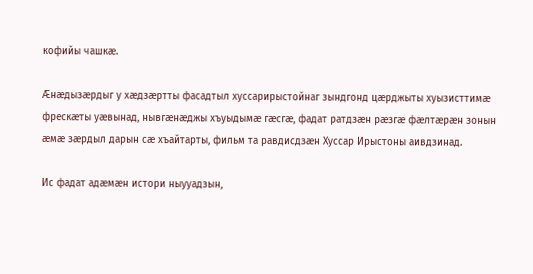кофийы чашкæ.

Æнæдызæрдыг у хæдзæртты фасадтыл хуссарирыстойнаг зындгонд цæрджыты хуызисттимæ фрескæты уæвынад, нывгæнæджы хъуыдымæ гæсгæ, фадат ратдзæн рæзгæ фæлтæрæн зонын æмæ зæрдыл дарын сæ хъайтарты, фильм та равдисдзæн Хуссар Ирыстоны аивдзинад.

Ис фадат адæмæн истори ныууадзын,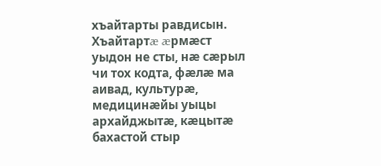хъайтарты равдисын. Хъайтартæ æрмæст уыдон не сты, нæ сæрыл чи тох кодта, фæлæ ма аивад, культурæ, медицинæйы уыцы архайджытæ, кæцытæ бахастой стыр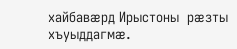хайбавæрд Ирыстоны  рæзты хъуыддагмæ.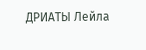ДРИАТЫ Лейла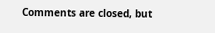Comments are closed, but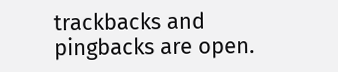trackbacks and pingbacks are open.